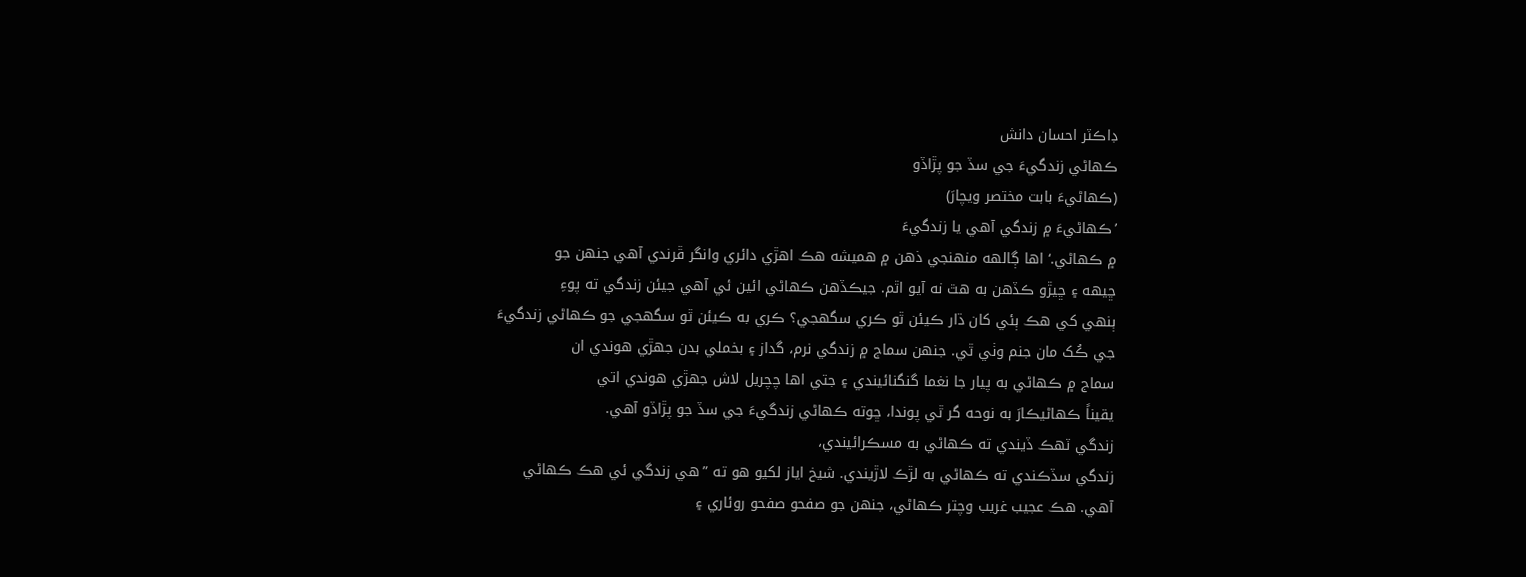ڊاڪٽر احسان دانش
ڪهاڻي زندگيءَ جي سڏ جو پڙاڏو
(ڪهاڻيءَ بابت مختصر ويچارَ)
’ڪهاڻيءَ ۾ زندگي آهي يا زندگيءَ
۾ ڪهاڻي.‘ اها ڳالهه منهنجي ذهن ۾ هميشه هڪ اهڙي دائري وانگر ڦرندي آهي جنهن جو
ڇيهه ۽ ڇيڙو ڪڏهن به هٿ نه آيو اٿم. جيڪڏهن ڪهاڻي ائين ئي آهي جيئن زندگي ته پوءِ
ٻنهي کي هڪ ٻئي کان ڌار ڪيئن ٿو ڪري سگھجي؟ ڪري به ڪيئن ٿو سگھجي جو ڪهاڻي زندگيءَ
جي ڪُک مان جنم وٺي ٿي. جنهن سماج ۾ زندگي نرم، گداز ۽ بخملي بدن جهڙي هوندي ان
سماج ۾ ڪهاڻي به پيار جا نغما گنگنائيندي ۽ جتي اها چچريل لاش جهڙي هوندي اتي
يقيناً ڪهاڻيڪارَ به نوحه گر ٿي پوندا، ڇوته ڪهاڻي زندگيءَ جي سڏ جو پڙاڏو آهي.
زندگي ٽهڪ ڏيندي ته ڪهاڻي به مسڪرائيندي،
زندگي سڏڪندي ته ڪهاڻي به لڙڪ لاڙيندي. شيخ اياز لکيو هو ته ”هي زندگي ئي هڪ ڪهاڻي
آهي. هڪ عجيب غريب وچتر ڪهاڻي، جنهن جو صفحو صفحو روئاري ۽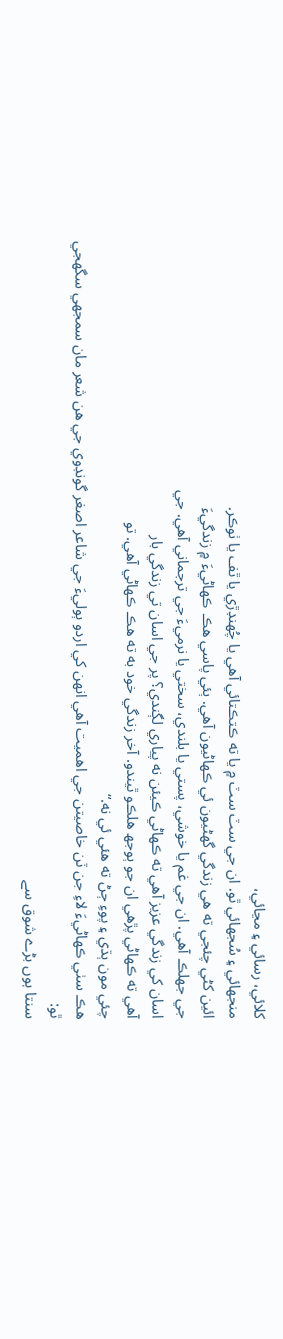کلائي، رسائي ۽ مڃائي،
منجھائي ۽ سُجھائي ٿو. ان جي سٽ سٽ ۾ يا ته ڪتڪتائي آهي يا چُهنڊڙي يا ٿف يا ٺوڪر.
ائين کڻي چئجي ته هي زندگي گھڻيون ئي ڪهاڻيون آهي. ٻئي پاسي هڪ ڪهاڻيءَ ۾ زندگيءَ
جي جھلڪ آهي. ان جي غم يا خوشي، پستي يا بلندي، سختي يا نرميءَ جي ترجماني آهي. جي
اسان کي زندگي عزيز آهي ته ڪهاڻي ڪيئن نه پياري لڳندي؟ پر جي اسان تي زندگي بار
آهي ته ڪهاڻي پڙهي ان جو ٻوجھ هلڪو ٿيندو. آخر زندگي خود به ته هڪ ڪهاڻي آهي. تو
چئي مون ٻڌي ۽ پوءِ ڄڻ ته هئي ئي نه.“
هڪ سٺي ڪهاڻيءَ لاءِ جن ٽن خاصيتن جي اهميت آهي انهن کي اردو ٻوليءَ جي شاعر اصغر گونڊوي جي هن شعر مان سمجھي سگھجي ٿو:
سنتا ہوں بڑے شوق سے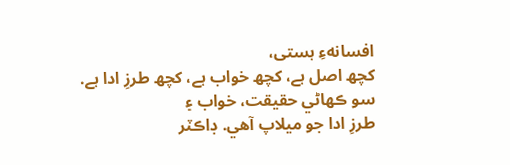افسانهءِ ہستی،
کچھ اصل ہے، کچھ خواب ہے، کچھ طرزِ ادا ہے.
سو ڪهاڻي حقيقت، خواب ۽
طرزِ ادا جو ميلاپ آهي. ڊاڪٽر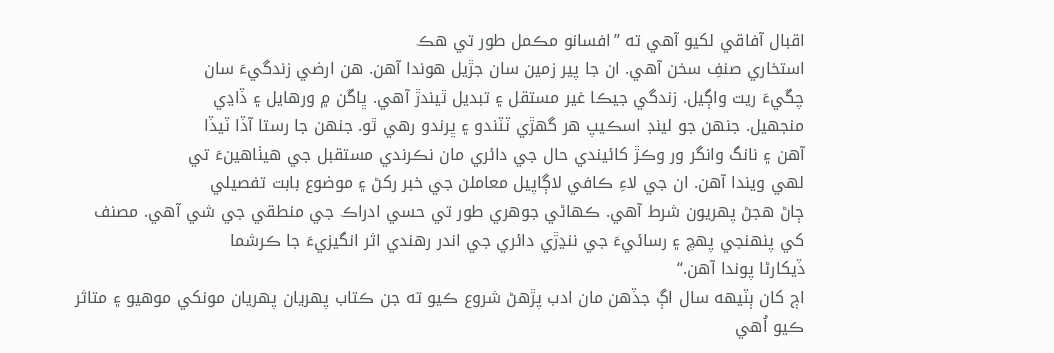اقبال آفاقي لکيو آهي ته ”افسانو مڪمل طور تي هڪ
استخاري صنفِ سخن آهي. ان جا پير زمين سان جڙيل هوندا آهن. هن ارضي زندگيءَ سان
چڱيءَ ريت واڳيل. زندگي جيڪا غير مستقل ۽ تبديل ٿيندڙ آهي. ڀاڱن ۾ ورهايل ۽ ڏاڍي
منجھيل. جنهن جو لينڊ اسڪيپ هر گھڙي ٽٽندو ۽ ڀرندو رهي ٿو. جنهن جا رستا آڏا ٽيڏا
آهن ۽ نانگ وانگر ور وڪڙ کائيندي حال جي دائري مان نڪرندي مستقبل جي هيٺاهينءَ تي
لهي ويندا آهن. ان جي لاءِ ڪافي لاڳاپيل معاملن جي خبر رکڻ ۽ موضوع بابت تفصيلي
ڄاڻ هجڻ پهريون شرط آهي. ڪهاڻي جوهري طور تي حسي ادراڪ جي منطقي جي شي آهي. مصنف
کي پنهنجي پهچ ۽ رسائيءَ جي ننڍڙي دائري جي اندر رهندي اثر انگيزيءَ جا ڪرشما
ڏيکارڻا پوندا آهن.“
اڄ کان ٻٽيهه سال اڳ جڏهن مان ادب پڙهڻ شروع ڪيو ته جن ڪتاب پهريان پهريان مونکي موهيو ۽ متاثر ڪيو اُهي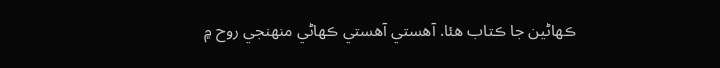ڪهاڻين جا ڪتاب هئا. آهستي آهستي ڪهاڻي منهنجي روح ۾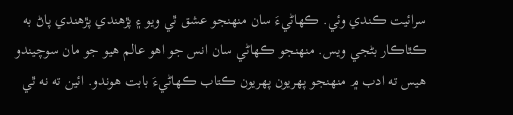سرائيت ڪندي وئي. ڪهاڻيءَ سان منهنجو عشق ٿي ويو ۽ پڙهندي پڙهندي پاڻ به ڪٿاڪار بڻجي ويس. منهنجو ڪهاڻي سان انس جو اهو عالم هيو جو مان سوچيندو هيس ته ادب ۾ منهنجو پهريون پهريون ڪتاب ڪهاڻيءَ بابت هوندو. ائين ته نه ٿي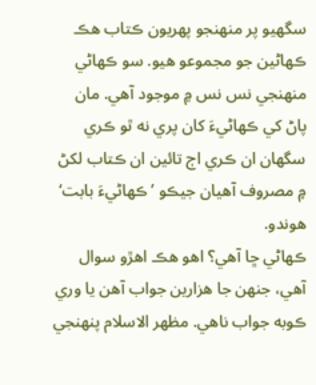سگھيو پر منهنجو پهريون ڪتاب هڪ ڪهاڻين جو مجموعو هيو. سو ڪهاڻي منهنجي نس نس ۾ موجود آهي. مان پاڻ کي ڪهاڻيءَ کان پري نه ٿو ڪري سگھان ان ڪري اڄ تائين ان ڪتاب لکڻ ۾ مصروف آهيان جيڪو ’ڪهاڻيءَ بابت‘ هوندو.
ڪهاڻي ڇا آهي؟ اهو هڪ اهڙو سوال آهي، جنهن جا هزارين جواب آهن يا وري ڪوبه جواب ناهي. مظهر الاسلام پنهنجي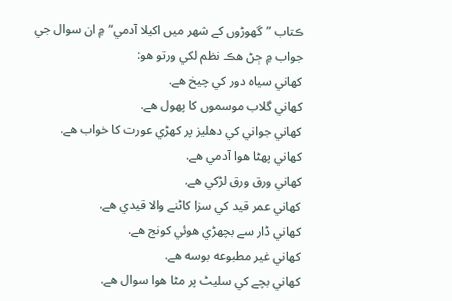ڪتاب ”گھوڑوں کے شهر ميں اکيلا آدمي“ ۾ ان سوال جي جواب ۾ ڄڻ هڪ نظم لکي ورتو هو:
کهاني سياه دور کي چيخ هے.
کهاني گلاب موسموں کا پھول هے.
کهاني جواني کي دهليز پر کھڑي عورت کا خواب هے.
کهاني پھٹا هوا آدمي هے.
کهاني ورق ورق لڑکي هے.
کهاني عمر قيد کي سزا کاٹنے والا قيدي هے.
کهاني ڈار سے بچھڑي هوئي کونج هے.
کهاني غير مطبوعه بوسه هے.
کهاني بچے کي سليٹ پر مٹا هوا سوال هے.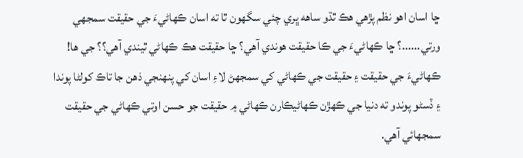ڇا اسان اهو نظم پڙهي هڪ ٿڌو ساهه ڀري چئي سگھون ٿا ته اسان ڪهاڻيءَ جي حقيقت سمجھي ورتي......؟ ڇا ڪهاڻيءَ جي ڪا حقيقت هوندي آهي؟ ڇا حقيقت هڪ ڪهاڻي ٿيندي آهي؟؟ جي ها! ڪهاڻيءَ جي حقيقت ۽ حقيقت جي ڪهاڻي کي سمجھڻ لاءِ اسان کي پنهنجي ذهن جا تاڪ کولڻا پوندا ۽ ڏسڻو پوندو ته دنيا جي ڪهڙن ڪهاڻيڪارن ڪهاڻي ۾ حقيقت جو حسن اوتي ڪهاڻي جي حقيقت سمجھائي آهي.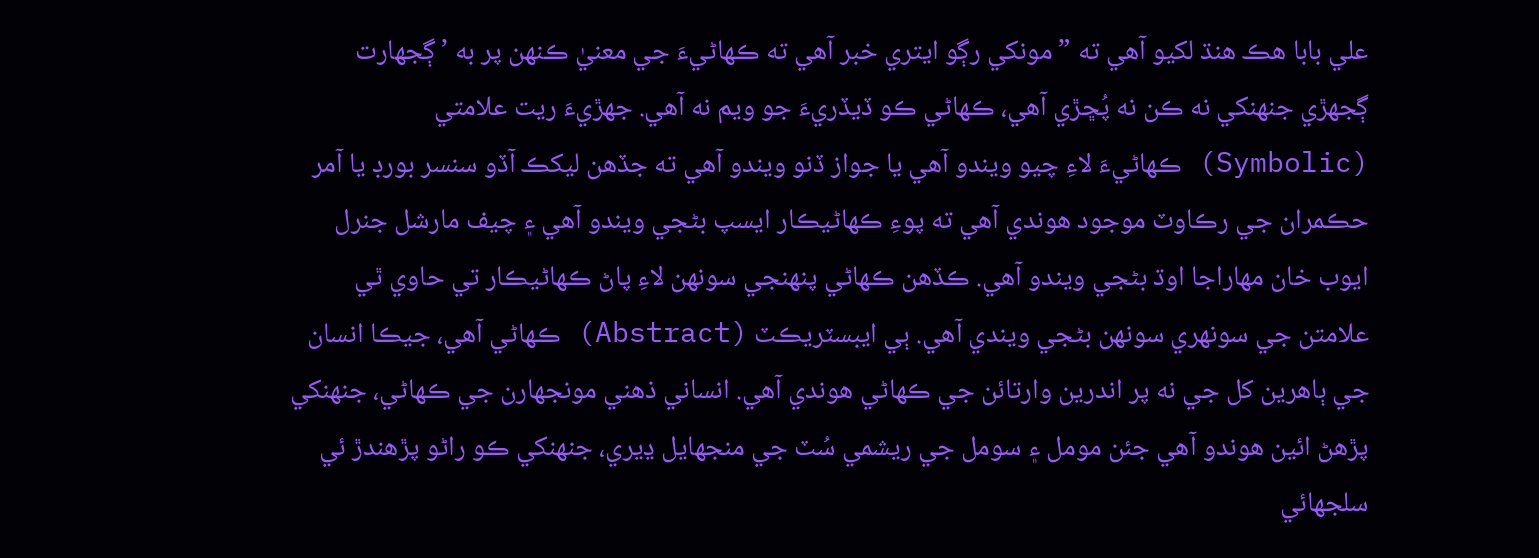علي بابا هڪ هنڌ لکيو آهي ته ”مونکي رڳو ايتري خبر آهي ته ڪهاڻيءَ جي معنيٰ ڪنهن پر به ’ڳجهارت ڳجهڙي جنهنکي نه ڪن نه پُڇڙي آهي، ڪهاڻي ڪو ڏيڏريءَ جو ويم نه آهي. جهڙيءَ ريت علامتي (Symbolic) ڪهاڻيءَ لاءِ چيو ويندو آهي يا جواز ڏنو ويندو آهي ته جڏهن ليکڪ آڏو سنسر بورڊ يا آمر حڪمران جي رڪاوٽ موجود هوندي آهي ته پوءِ ڪهاڻيڪار ايسپ بڻجي ويندو آهي ۽ چيف مارشل جنرل ايوب خان مهاراجا اوڌ بڻجي ويندو آهي. ڪڏهن ڪهاڻي پنهنجي سونهن لاءِ پاڻ ڪهاڻيڪار تي حاوي ٿي علامتن جي سونهري سونهن بڻجي ويندي آهي. ٻي ايبسٽريڪٽ (Abstract) ڪهاڻي آهي، جيڪا انسان جي ٻاهرين کل جي نه پر اندرين وارتائن جي ڪهاڻي هوندي آهي. انساني ذهني مونجهارن جي ڪهاڻي، جنهنکي پڙهڻ ائين هوندو آهي جئن مومل ۽ سومل جي ريشمي سُٽ جي منجهايل ڍيري، جنهنکي ڪو راڻو پڙهندڙ ئي سلجهائي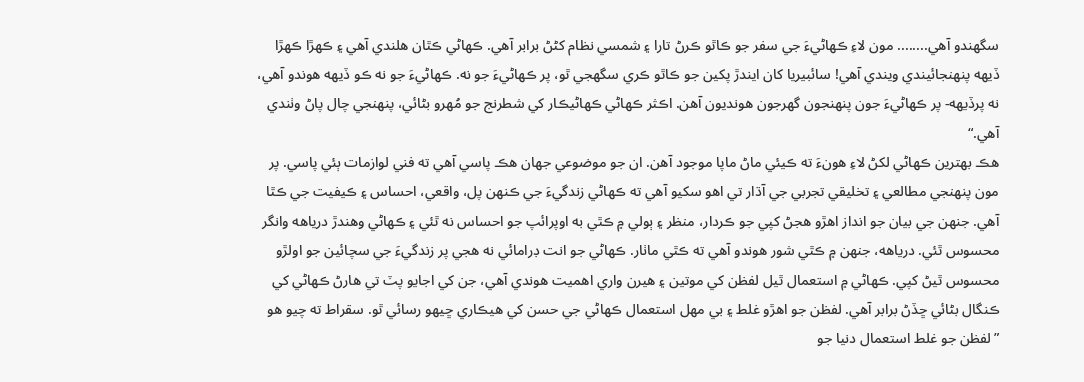سگهندو آهي........ مون لاءِ ڪهاڻيءَ جي سفر جو ڪاٿو ڪرڻ تارا ۽ شمسي نظام کڻڻ برابر آهي. ڪهاڻي ڪٿان هلندي آهي ۽ ڪهڙا ڪهڙا ڏيهه پنهنجائيندي ويندي آهي! سائبيريا کان ايندڙ پکين جو ڪاٿو ڪري سگهجي ٿو، پر ڪهاڻيءَ جو نه. ڪهاڻيءَ جو نه ڪو ڏيهه هوندو آهي، نه پرڏيهه- پر ڪهاڻيءَ جون پنهنجون گهرجون هونديون آهن. اڪثر ڪهاڻي ڪهاڻيڪار کي شطرنج جو مُهرو بڻائي، پنهنجي چال پاڻ وٺندي آهي.“
هڪ بهترين ڪهاڻي لکڻ لاءِ هونءَ ته ڪيئي ماڻ ماپا موجود آهن. ان جو موضوعي جهان هڪ پاسي آهي ته فني لوازمات ٻئي پاسي. پر مون پنهنجي مطالعي ۽ تخليقي تجربي جي آڌار تي اهو سکيو آهي ته ڪهاڻي زندگيءَ جي ڪنهن پل، واقعي، احساس ۽ ڪيفيت جي ڪٿا آهي. جنهن جي بيان جو انداز اهڙو هجڻ کپي جو ڪردار، منظر ۽ ٻولي ۾ ڪٿي به اوپرائپ جو احساس نه ٿئي ۽ ڪهاڻي وهندڙ درياهه وانگر محسوس ٿئي. درياهه، جنهن ۾ ڪٿي شور هوندو آهي ته ڪٿي ماٺار. ڪهاڻي جو انت ڊرامائي نه هجي پر زندگيءَ جي سچائين جو اولڙو محسوس ٿيڻ کپي. ڪهاڻي ۾ استعمال ٿيل لفظن کي موتين ۽ هيرن واري اهميت هوندي آهي، جن کي اجايو پٽ تي هارڻ ڪهاڻي کي ڪنگال بڻائي ڇڏڻ برابر آهي. لفظن جو اهڙو غلط ۽ بي مهل استعمال ڪهاڻي جي حسن کي هيڪاري ڇيهو رسائي ٿو. سقراط ته چيو هو ”لفظن جو غلط استعمال دنيا جو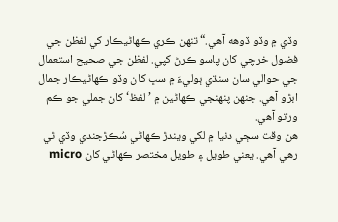وڏي ۾ وڏو ڏوهه آهي.“ تنهن ڪري ڪهاڻيڪار کي لفظن جي فضول خرچي کان پاسو ڪرڻ کپي. لفظن جي صحيح استعمال جي حوالي سان سنڌي ٻوليءَ ۾ سڀ کان وڏو ڪهاڻيڪار جمال ابڙو آهي. جنهن پنهنجي ڪهاڻين ۾ ’لفظ‘ کان جملي جو ڪم ورتو آهي.
هن وقت سڄي دنيا ۾ لکي ويندڙ ڪهاڻي سُڪڙجندي وڏي ٿي رهي آهي. يعني طويل ۽ طويل مختصر ڪهاڻي کان micro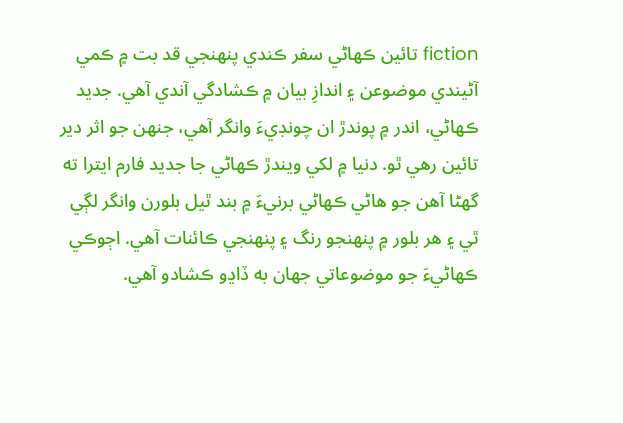fiction تائين ڪهاڻي سفر ڪندي پنهنجي قد بت ۾ ڪمي آڻيندي موضوعن ۽ اندازِ بيان ۾ ڪشادگي آندي آهي. جديد ڪهاڻي، اندر ۾ پوندڙ ان چونڊيءَ وانگر آهي، جنهن جو اثر دير تائين رهي ٿو. دنيا ۾ لکي ويندڙ ڪهاڻي جا جديد فارم ايترا ته گھڻا آهن جو هاڻي ڪهاڻي برنيءَ ۾ بند ٿيل بلورن وانگر لڳي ٿي ۽ هر بلور ۾ پنهنجو رنگ ۽ پنهنجي ڪائنات آهي. اڄوڪي ڪهاڻيءَ جو موضوعاتي جهان به ڏاڍو ڪشادو آهي.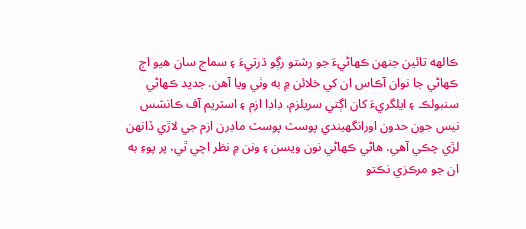ڪالهه تائين جنهن ڪهاڻيءَ جو رشتو رڳو ڌرتيءَ ۽ سماج سان هيو اڄ ڪهاڻي جا نوان آڪاس ان کي خلائن ۾ به وٺي ويا آهن. جديد ڪهاڻي سنبولڪ ۽ ايلگريءَ کان اڳتي سريلزم، ڊاڊا ازم ۽ اسٽريم آف ڪانشس نيس جون حدون اورانگھيندي پوسٽ پوسٽ ماڊرن ازم جي لاڙي ڏانهن لڙي چڪي آهي. هاڻي ڪهاڻي نون ويسن ۽ ونن ۾ نظر اچي ٿي، پر پوءِ به ان جو مرڪزي نڪتو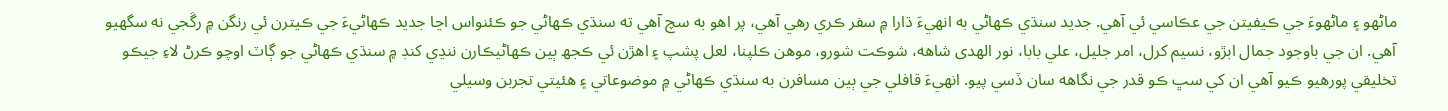ماڻهو ۽ ماڻهوءَ جي ڪيفيتن جي عڪاسي ئي آهي. جديد سنڌي ڪهاڻي به انهيءَ ڌارا ۾ سفر ڪري رهي آهي، پر اهو به سچ آهي ته سنڌي ڪهاڻي جو ڪئنواس اڃا جديد ڪهاڻيءَ جي ڪيترن ئي رنگن ۾ رڱجي نه سگھيو آهي. ان جي باوجود جمال ابڙو، نسيم کرل، امر جليل، علي بابا، نور الهدى شاهه، شوڪت شورو، موهن ڪلپنا، لعل پشپ ۽ اهڙن ئي ڪجھ ٻين ڪهاڻيڪارن ننڍي کنڊ ۾ سنڌي ڪهاڻي جو ڳاٽ اوچو ڪرڻ لاءِ جيڪو تخليقي پورهيو ڪيو آهي ان کي سڀ ڪو قدر جي نگاهه سان ڏسي پيو. انهيءَ قافلي جي ٻين مسافرن به سنڌي ڪهاڻي ۾ موضوعاتي ۽ هئيتي تجربن وسيلي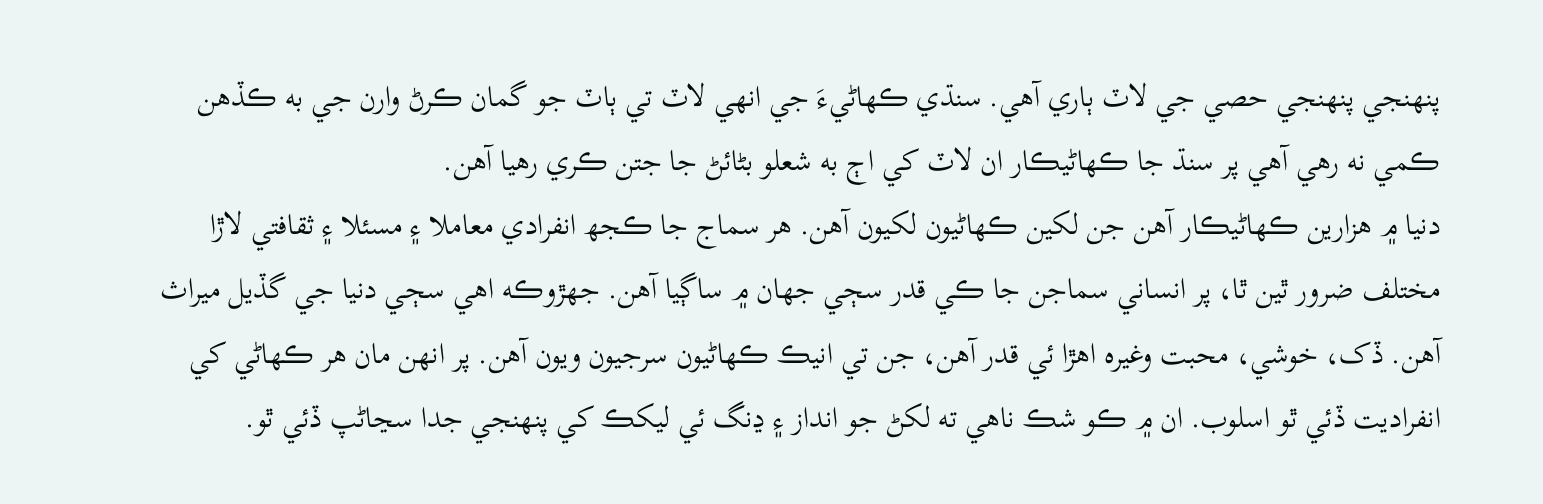پنهنجي پنهنجي حصي جي لاٽ ٻاري آهي. سنڌي ڪهاڻيءَ جي انهي لاٽ تي ٻاٽ جو گمان ڪرڻ وارن جي به ڪڏهن ڪمي نه رهي آهي پر سنڌ جا ڪهاڻيڪار ان لاٽ کي اڄ به شعلو بڻائڻ جا جتن ڪري رهيا آهن.
دنيا ۾ هزارين ڪهاڻيڪار آهن جن لکين ڪهاڻيون لکيون آهن. هر سماج جا ڪجھ انفرادي معاملا ۽ مسئلا ۽ ثقافتي لاڙا مختلف ضرور ٿين ٿا، پر انساني سماجن جا ڪي قدر سڄي جهان ۾ ساڳيا آهن. جهڙوڪه اهي سڄي دنيا جي گڏيل ميراث آهن. ڏک، خوشي، محبت وغيره اهڙا ئي قدر آهن، جن تي انيڪ ڪهاڻيون سرجيون ويون آهن. پر انهن مان هر ڪهاڻي کي انفراديت ڏئي ٿو اسلوب. ان ۾ ڪو شڪ ناهي ته لکڻ جو انداز ۽ ڍنگ ئي ليکڪ کي پنهنجي جدا سڃاڻپ ڏئي ٿو.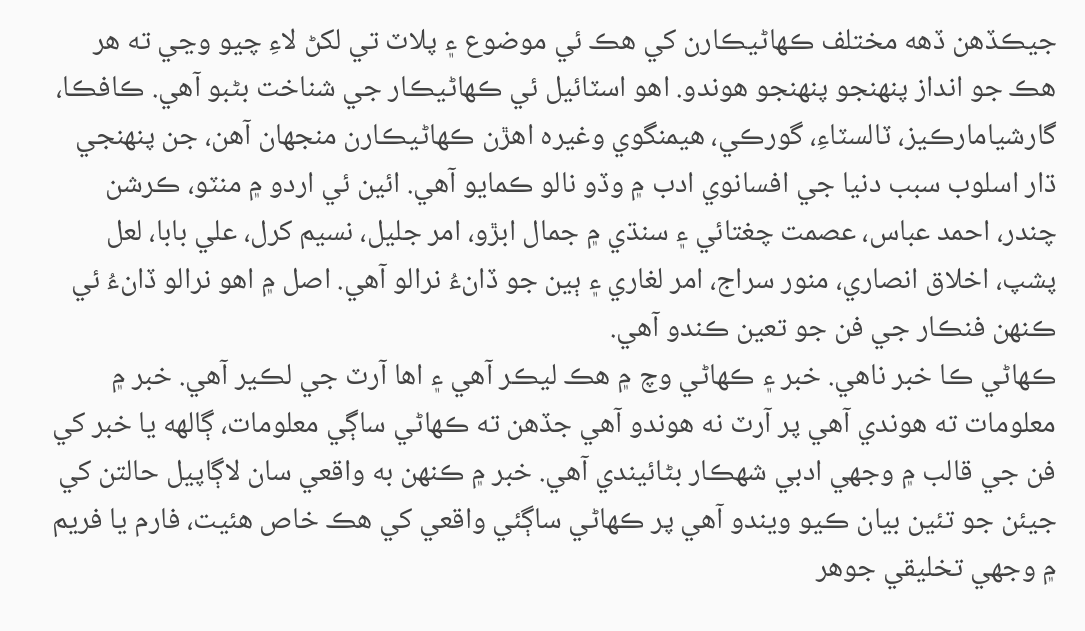جيڪڏهن ڏهه مختلف ڪهاڻيڪارن کي هڪ ئي موضوع ۽ پلاٽ تي لکڻ لاءِ چيو وڃي ته هر هڪ جو انداز پنهنجو پنهنجو هوندو. اهو اسٽائيل ئي ڪهاڻيڪار جي شناخت بڻبو آهي. ڪافڪا، گارشيامارڪيز، ٽالسٽاءِ، گورڪي، هيمنگوي وغيره اهڙن ڪهاڻيڪارن منجھان آهن، جن پنهنجي ڌار اسلوب سبب دنيا جي افسانوي ادب ۾ وڏو نالو ڪمايو آهي. ائين ئي اردو ۾ منٽو، ڪرشن چندر، احمد عباس، عصمت چغتائي ۽ سنڌي ۾ جمال ابڙو، امر جليل، نسيم کرل، علي بابا، لعل پشپ، اخلاق انصاري، منور سراج، امر لغاري ۽ ٻين جو ڏانءُ نرالو آهي. اصل ۾ اهو نرالو ڏانءُ ئي ڪنهن فنڪار جي فن جو تعين ڪندو آهي.
ڪهاڻي ڪا خبر ناهي. خبر ۽ ڪهاڻي وچ ۾ هڪ ليڪر آهي ۽ اها آرٽ جي لڪير آهي. خبر ۾ معلومات ته هوندي آهي پر آرٽ نه هوندو آهي جڏهن ته ڪهاڻي ساڳي معلومات، ڳالهه يا خبر کي فن جي قالب ۾ وجھي ادبي شهڪار بڻائيندي آهي. خبر ۾ ڪنهن به واقعي سان لاڳاپيل حالتن کي جيئن جو تئين بيان ڪيو ويندو آهي پر ڪهاڻي ساڳئي واقعي کي هڪ خاص هئيت، فارم يا فريم ۾ وجھي تخليقي جوهر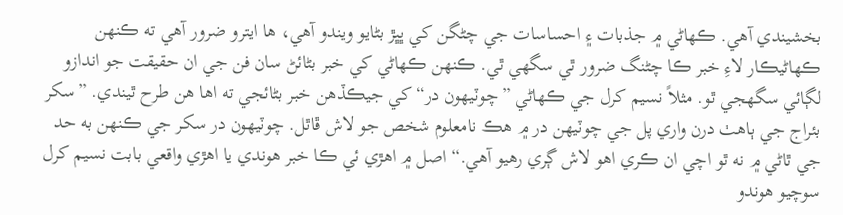بخشيندي آهي. ڪهاڻي ۾ جذبات ۽ احساسات جي چڻگن کي ڀڀڙ بڻايو ويندو آهي، ها ايترو ضرور آهي ته ڪنهن ڪهاڻيڪار لاءِ خبر ڪا چڻنگ ضرور ٿي سگھي ٿي. ڪنهن ڪهاڻي کي خبر بڻائڻ سان فن جي ان حقيقت جو اندازو لڳائي سگھجي ٿو. مثلاً نسيم کرل جي ڪهاڻي ”چوٽيهون در“ کي جيڪڏهن خبر بڻائجي ته اها هن طرح ٿيندي. ”سکر بئراج جي ٻاهٺ درن واري پل جي چوٽيهن در ۾ هڪ نامعلوم شخص جو لاش ڦاٿل. چوٽيهون در سکر جي ڪنهن به حد جي ٿاڻي ۾ نه ٿو اچي ان ڪري اهو لاش ڳري رهيو آهي.“ اصل ۾ اهڙي ئي ڪا خبر هوندي يا اهڙي واقعي بابت نسيم کرل سوچيو هوندو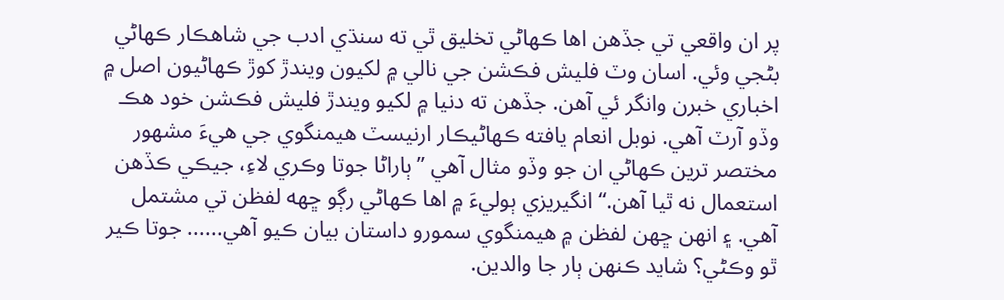پر ان واقعي تي جڏهن اها ڪهاڻي تخليق ٿي ته سنڌي ادب جي شاهڪار ڪهاڻي بڻجي وئي. اسان وٽ فليش فڪشن جي نالي ۾ لکيون ويندڙ کوڙ ڪهاڻيون اصل ۾ اخباري خبرن وانگر ئي آهن. جڏهن ته دنيا ۾ لکيو ويندڙ فليش فڪشن خود هڪ وڏو آرٽ آهي. نوبل انعام يافته ڪهاڻيڪار ارنيسٽ هيمنگوي جي هيءَ مشهور مختصر ترين ڪهاڻي ان جو وڏو مثال آهي ”ٻاراڻا جوتا وڪري لاءِ، جيڪي ڪڏهن استعمال نه ٿيا آهن.“ انگيريزي ٻوليءَ ۾ اها ڪهاڻي رڳو ڇهه لفظن تي مشتمل آهي. ۽ انهن ڇهن لفظن ۾ هيمنگوي سمورو داستان بيان ڪيو آهي...... جوتا ڪير ٿو وڪڻي؟ شايد ڪنهن ٻار جا والدين.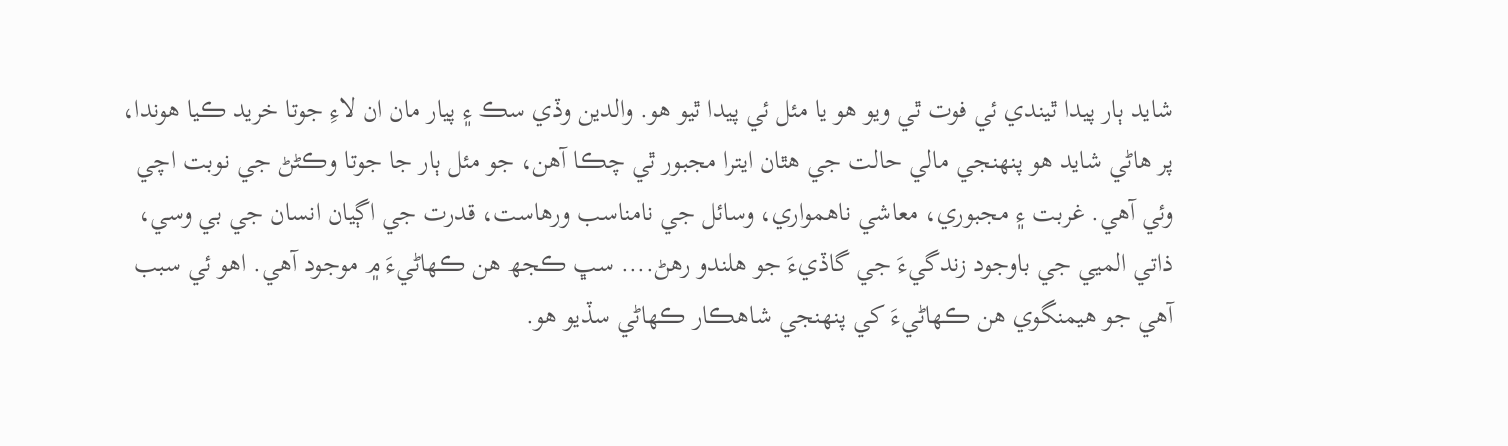شايد ٻار پيدا ٿيندي ئي فوت ٿي ويو هو يا مئل ئي پيدا ٿيو هو. والدين وڏي سڪ ۽ پيار مان ان لاءِ جوتا خريد ڪيا هوندا، پر هاڻي شايد هو پنهنجي مالي حالت جي هٿان ايترا مجبور ٿي چڪا آهن، جو مئل ٻار جا جوتا وڪڻڻ جي نوبت اچي وئي آهي. غربت ۽ مجبوري، معاشي ناهمواري، وسائل جي نامناسب ورهاست، قدرت جي اڳيان انسان جي بي وسي، ذاتي الميي جي باوجود زندگيءَ جي گاڏيءَ جو هلندو رهڻ.... سڀ ڪجھ هن ڪهاڻيءَ ۾ موجود آهي. اهو ئي سبب آهي جو هيمنگوي هن ڪهاڻيءَ کي پنهنجي شاهڪار ڪهاڻي سڏيو هو.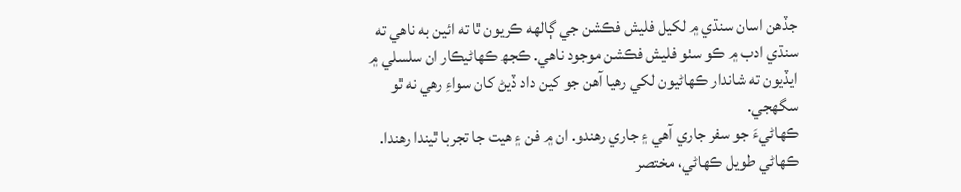جڏهن اسان سنڌي ۾ لکيل فليش فڪشن جي ڳالهه ڪريون ٿا ته ائين به ناهي ته سنڌي ادب ۾ ڪو سٺو فليش فڪشن موجود ناهي. ڪجھ ڪهاڻيڪار ان سلسلي ۾ ايڏيون ته شاندار ڪهاڻيون لکي رهيا آهن جو کين داد ڏيڻ کان سواءِ رهي نه ٿو سگھجي.
ڪهاڻيءَ جو سفر جاري آهي ۽ جاري رهندو. ان ۾ فن ۽ هيت جا تجربا ٿيندا رهندا. ڪهاڻي طويل ڪهاڻي، مختصر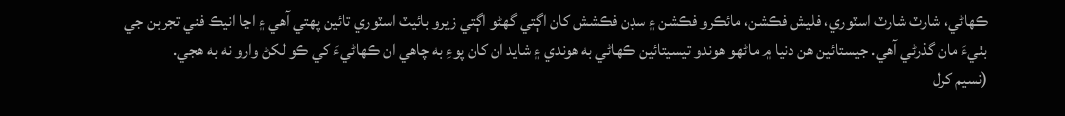ڪهاڻي، شارٽ شارٽ اسٽوري، فليش فڪشن، مائڪرو فڪشن ۽ سڊن فڪشش کان اڳتي گھڻو اڳتي زيرو بائيٽ اسٽوري تائين پهتي آهي ۽ اڃا انيڪ فني تجربن جي بٺيءَ مان گذرڻي آهي. جيستائين هن دنيا ۾ ماڻهو هوندو تيسيتائين ڪهاڻي به هوندي ۽ شايد ان کان پوءِ به چاهي ان ڪهاڻيءَ کي ڪو لکڻ وارو نه به هجي.
(نسيم کرل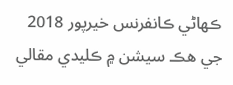ڪهاڻي ڪانفرنس خيرپور 2018 جي هڪ سيشن ۾ ڪليدي مقالي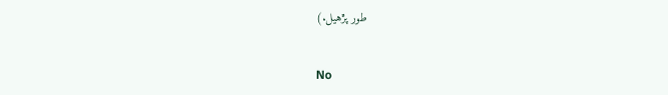طور پڙهيل.)


No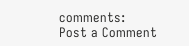comments:
Post a Comment